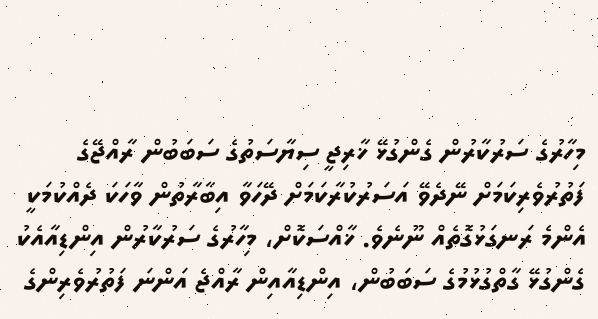މިހާރުގެ ސަރުކާރުން ގެންގުޅޭ ޚާރިޖީ ސިޔާސަތުގެ ސަބަބުން ރާއްޖޭގެ ފަތުރުވެރިކަމަށް ނޭދެވޭ އަސަރުކުރާކަމަށް ދޭހަވާ އިބާރާތުން ވާހަކަ ދެއްކުމަކީ އެންމެ ރަނގަޅުގޮތެއް ނޫނެވެ. ޚާއްސަކޮށް، މިހާރުގެ ސަރުކާރުން އިންޑިއާއެކު ގެންގުޅޭ ގާތްގުޅުމުގެ ސަބަބުން، އިންޑިއާއިން ރާއްޖެ އަންނަ ފަތުރުވެރިންގެ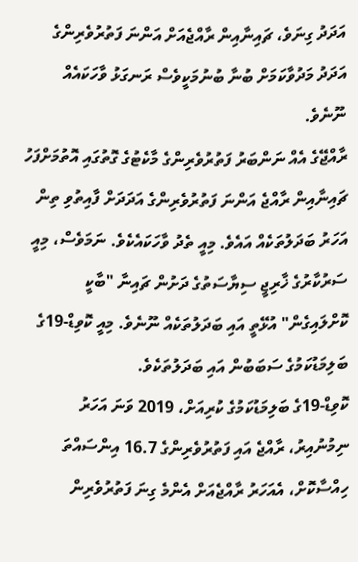އަދަދު ގިނަވެ، ޗައިނާއިން ރާއްޖެއަށް އަންނަ ފަތުރުވެރިންގެ އަދަދު މަދުވާކަމަށް ބުނާ ބުނުމަކީވެސް ރަނގަޅު ވާހަކައެއް ނޫނެވެ.
ރާއްޖޭގެ އެއް ނަންބަރު ފަތުރުވެރިންގެ މާކެޓުގެ ގޮތުގައި އޮތުމަށްފަހު ޗައިނާއިން ރާއްޖެ އަންނަ ފަތުރުވެރިންގެ އަދަދަށް ފާއިތުވި ތިން އަހަރު ބަދަލުތަކެއް އައެވެ. މިއީ ތެދު ވާހަކައެކެވެ. ނަމަވެސް، މިއީ ސަރުކާރުގެ ޚާރިޖީ ސިޔާސަތުގެ ދަށުން ޗައިނާ "ބާކީ ކޮށްލައިގެން" އުޅޭތީ އައި ބަދަލުތަކެއް ނޫނެވެ. މިއީ ކޮވިޑް-19ގެ ބަލިމަޑުކަމުގެ ސަބަބުން އައި ބަދަލުތަކެވެ.
ކޮވިޑް-19ގެ ބަލިމަޑުކަމުގެ ކުރިއަށް، 2019 ވަނަ އަހަރު ނިމުނުއިރު، ރާއްޖެ އައި ފަތުރުވެރިންގެ 16.7 އިންސައްތަ ހިއްސާކޮށް، އެއަހަރު ރާއްޖެއަށް އެންމެ ގިނަ ފަތުރުވެރިން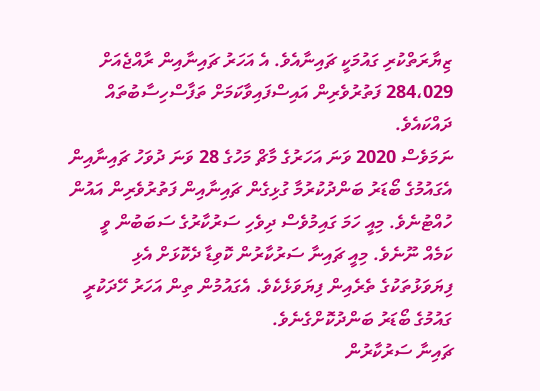ޒިޔާރަތްކުރި ގައުމަކީ ޗައިނާއެވެ. އެ އަހަރު ޗައިނާއިން ރާއްޖެއަށް 284،029 ފަތުރުވެރިން އައިސްފައިވާކަމަށް ތަފާސްހިސާބުތައް ދައްކައެވެ.
ނަމަވެސް 2020 ވަނަ އަހަރުގެ މާޗް މަހުގެ 28 ވަނަ ދުވަހު ޗައިނާއިން އެގައުމުގެ ބޯޑަރު ބަންދުކުރުމާ ގުޅިގެން ޗައިނާއިން ފަތުރުވެރިން އައުން ހުއްޓުނެވެ. މިއީ ހަމަ ގައިމުވެސް ދިވެހި ސަރުކާރުގެ ސަބަބުން ވީ ކަމެއް ނޫނެވެ. މިއީ ޗައިނާ ސަރުކާރުން ކޮވިޑާ ދެކޮޅަށް އެޅި ފިޔަވަޅުތަކުގެ ތެރެއިން ފިޔަވަޅެކެވެ. އެގައުމުން ތިން އަހަރު ހޭދަކުރީ ގައުމުގެ ބޯޑަރު ބަންދުކޮށްގެނެވެ.
ޗައިނާ ސަރުކާރުން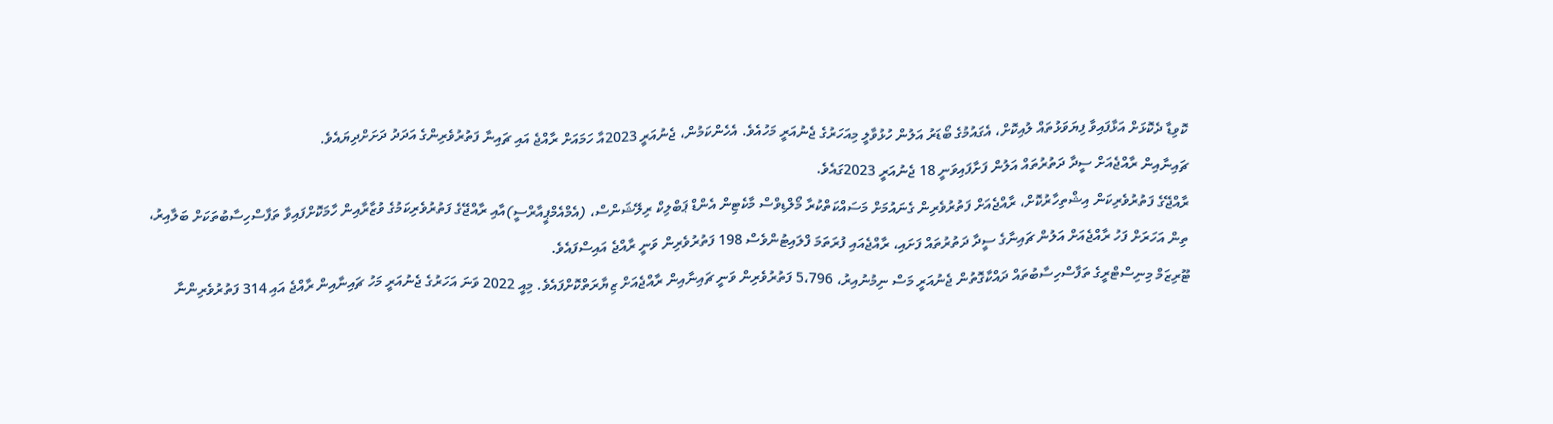ކޮވިޑާ ދެކޮޅަށް އަޅާފައިވާ ފިޔަވަޅުތައް ލުއިކޮށް، އެގައުމުގެ ބޯޑަރު އަލުން ހުޅުވާލީ މިއަހަރުގެ ޖެނުއަރީ މަހުއެވެ. އެހެންކަމުން، ޖެނުއަރީ 2023އާ ހަމައަށް ރާއްޖެ އައި ޗައިނާ ފަތުރުވެރިންގެ އަދަދު ދަށަށްދިޔައެވެ.
ޗައިނާއިން ރާއްޖެއަށް ސީދާ ދަތުރުތައް އަލުން ފަށާފައިވަނީ 18 ޖެނުއަރީ 2023ގައެވެ.
ރާއްޖޭގެ ފަތުރުވެރިކަން އިޝްތިހާރުކޮށް، ރާއްޖެއަށް ފަތުރުވެރިން ގެނައުމަށް މަސައްކަތްކުރާ މޯލްޑިވްސް މާކެޓިން އެންޑް ޕަބްލިކް ރިލޭޝަންސް، (އެމްއެމްޕީއާރްސީ)އާއި ރާއްޖޭގެ ފަތުރުވެރިކަމުގެ ވުޒާރާއިން ހާމަކޮށްފައިވާ ތަފާސްހިސާބުތަކަށް ބަލާއިރު، ތިން އަހަރަށް ފަހު ރާއްޖެއަށް އަލުން ޗައިނާގެ ސީދާ ދަތުރުތައް ފަށައި، ރާއްޖެއައި ފުރަތަމަ ފްލައިޓުންވެސް 198 ފަތުރުވެރިން ވަނީ ރާއްޖެ އައިސްފައެވެ.
ޓޫރިޒަމް މިނިސްޓްރީގެ ތަފާސްހިސާބުތައް ދައްކާގޮތުން ޖެނުއަރީ މަސް ނިމުނުއިރު، 5،796 ފަތުރުވެރިން ވަނީ ޗައިނާއިން ރާއްޖެއަށް ޒިޔާރަތްކޮށްފައެވެ. މިއީ 2022 ވަނަ އަހަރުގެ ޖެނުއަރީ މަހު ޗައިނާއިން ރާއްޖެ އައި 314 ފަތުރުވެރިންނާ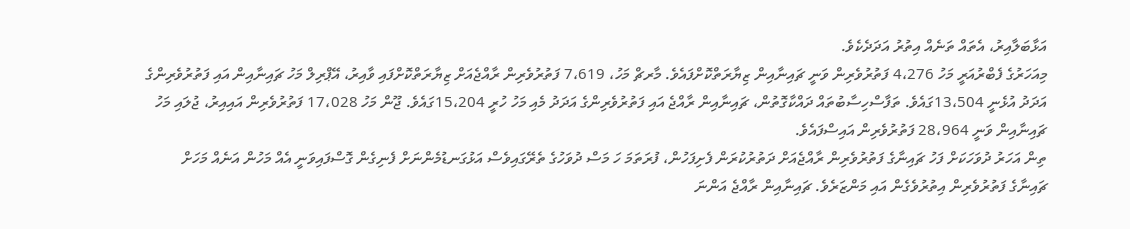އަޅާބަލާއިރު، އެތައް ތަނެއް އިތުރު އަދަދެކެވެ.
މިއަހަރުގެ ފެބްރުއަރީ މަހު 4،276 ފަތުރުވެރިން ވަނީ ޗައިނާއިން ޒިޔާރަތްކޮށްފައެވެ. މާރޗް މަހު، 7،619 ފަތުރުވެރިން ރާއްޖެއަށް ޒިޔާރަތްކޮށްފައި ވާއިރު، އޭޕްރިލް މަހު ޗައިނާއިން އައި ފަތުރުވެރިންގެ އަދަދު އުޅެނީ 13،504ގައެވެ. ތަފާސްހިސާބުތައް ދައްކާގޮތުން، ޗައިނާއިން ރާއްޖެ އައި ފަތުރުވެރިންގެ އަދަދު މެއި މަހު ހުރީ 15،204ގައެވެ. ޖޫން މަހު 17،028 ފަތުރުވެރިން އައިއިރު، ޖުލައި މަހު ޗައިނާއިން ވަނީ 28،964 ފަތުރުވެރިން އައިސްފައެވެ.
ތިން އަހަރު ދުވަހަކަށް ފަހު ޗައިނާގެ ފަތުރުވެރިން ރާއްޖެއަށް ދަތުރުކުރަން ފެށިފަހުން، ފުރަތަމަ ހަ މަސް ދުވަހުގެ ތެރޭގައިވެސް އަޅުގަނޑުމެންނަށް ފެނިގެން ގޮސްފައިވަނީ އެއް މަހުން އަނެއް މަހަށް ޗައިނާގެ ފަތުރުވެރިން އިތުރުވެގެން އައި މަންޒަރެވެ. ޗައިނާއިން ރާއްޖެ އަންނަ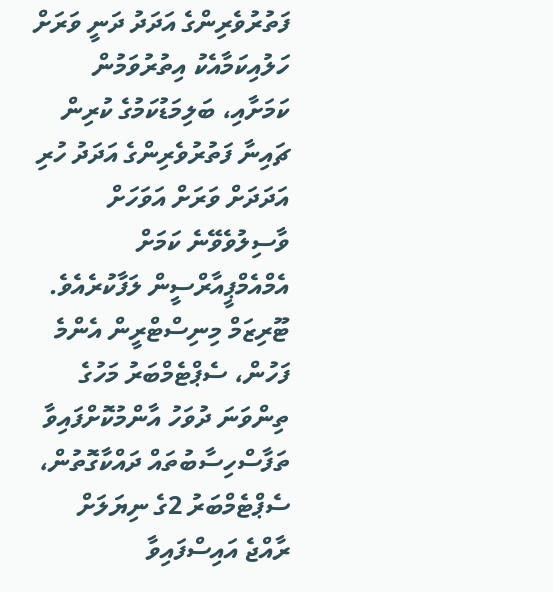ފަތުރުވެރިންގެ އަދަދު ދަނީ ވަރަށް ހަލުއިކަމާއެކު އިތުރުވަމުން ކަމަށާއި، ބަލިމަޑުކަމުގެ ކުރިން ޗައިނާ ފަތުރުވެރިންގެ އަދަދު ހުރި އަދަދަށް ވަރަށް އަވަހަށް ވާސިލުވެވޭނެ ކަމަށް އެމްއެމްޕީއާރްސީން ލަފާކުރެއެވެ.
ޓޫރިޒަމް މިނިސްޓްރީން އެންމެ ފަހުން، ސެޕްޓެމްބަރު މަހުގެ ތިންވަނަ ދުވަހު އާންމުކޮށްފައިވާ ތަފާސްހިސާބުތައް ދައްކާގޮތުން، ސެޕްޓެމްބަރު 2ގެ ނިޔަލަށް ރާއްޖެ އައިސްފައިވާ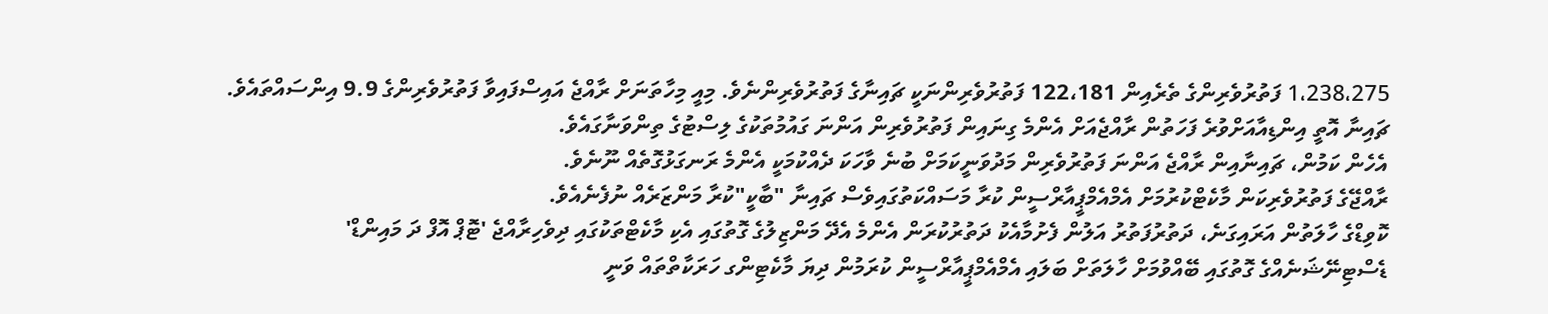1،238،275 ފަތުރުވެރިންގެ ތެރެއިން 122،181 ފަތުރުވެރިންނަކީ ޗައިނާގެ ފަތުރުވެރިންނެވެ. މިއީ މިހާތަނަށް ރާއްޖެ އައިސްފައިވާ ފަތުރުވެރިންގެ 9.9 އިންސައްތައެވެ. ޗައިނާ އޮތީ އިންޑިއާއަށްވުރެ ފަހަތުން ރާއްޖެއަށް އެންމެ ގިނައިން ފަތުރުވެރިން އަންނަ ގައުމުތަކުގެ ލިސްޓުގެ ތިންވަނާގައެވެ.
އެހެން ކަމުން، ޗައިނާއިން ރާއްޖެ އަންނަ ފަތުރުވެރިން މަދުވަނީކަމަށް ބުނެ ވާހަކަ ދެއްކުމަކީ އެންމެ ރަނގަޅުގޮތެއް ނޫނެވެ.
ރާއްޖޭގެ ފަތުރުވެރިކަން މާކެޓްކުރުމަށް އެމްއެމްޕީއާރްސީން ކުރާ މަސައްކަތުގައިވެސް ޗައިނާ "ބާކީ"ކުރާ މަންޒަރެއް ނުފެނެއެވެ.
ކޮވިޑްގެ ހާލަތުން އަރައިގަނެ، ދަތުރުފަތުރު އަލުން ފެށުމާއެކު ދަތުރުކުރަން އެންމެ އެދޭ މަންޒިލުގެ ގޮތުގައި އެކި މާކެޓްތަކުގައި ދިވެހިރާއްޖެ 'ޓޮޕް އޮފް ދަ މައިންޑް' ޑެސްޓިނޭޝަނެއްގެ ގޮތުގައި ބޭއްވުމަށް ހާލަތަށް ބަލައި އެމްއެމްޕީއާރްސީން ކުރަމުން ދިޔަ މާކެޓިންގ ހަރަކާތްތައް ވަނީ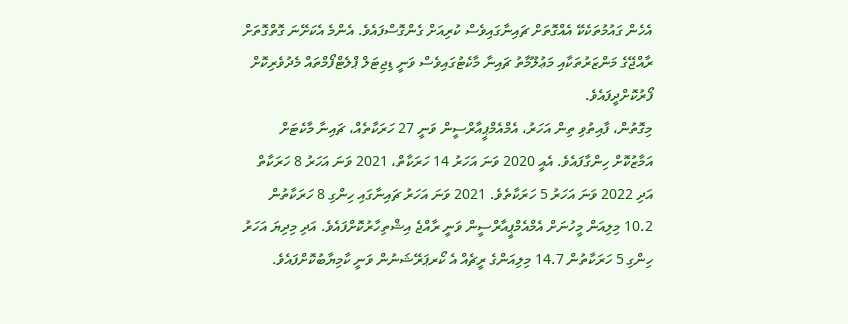އެހެން ގައުމުތަކެކޭ އެއްގޮތަށް ޗައިނާގައިވެސް ކުރިއަށް ގެންގޮސްފައެވެ. އެންމެ އެކަށޭނަ ގޮތްގޮތަށް ރާއްޖޭގެ މަންޒަރުތަކާއި މަޢުލޫމާތު ޗައިނާ މާކެޓުގައިވެސް ވަނީ ޑިޖިޓަލް ޕްލެޓްފޯމްތައް މެދުވެރިކޮށް ފޯރުކޮށްދީފައެވެ.
މިގޮތުން، ފާއިތުވި ތިން އަހަރު، އެމްއެމްޕީއާރްސީން ވަނީ 27 ހަރަކާތެއް، ޗައިނާ މާކެޓަށް އަމާޒުކޮށް ހިންގާފައެވެ. އެއީ 2020 ވަނަ އަހަރު 14 ހަރަކާތް، 2021 ވަނަ އަހަރު 8 ހަރަކާތް އަދި 2022 ވަނަ އަހަރު 5 ހަރަކާތެވެ. 2021 ވަނަ އަހަރު ޗައިނާގައި ހިންގި 8 ހަރަކާތުން 10.2 މިލިއަން މީހުނަށް އެމްއެމްޕީއާރްސީން ވަނީ ރާއްޖެ އިޝްތިހާރުކޮށްފައެވެ. އަދި މިދިޔަ އަހަރު ހިންގި 5 ހަރަކާތުން 14.7 މިލިއަންގެ ރީޗެއް އެ ކޯރޕަރޭޝަނުން ވަނީ ކާމިޔާބުކޮށްފައެވެ.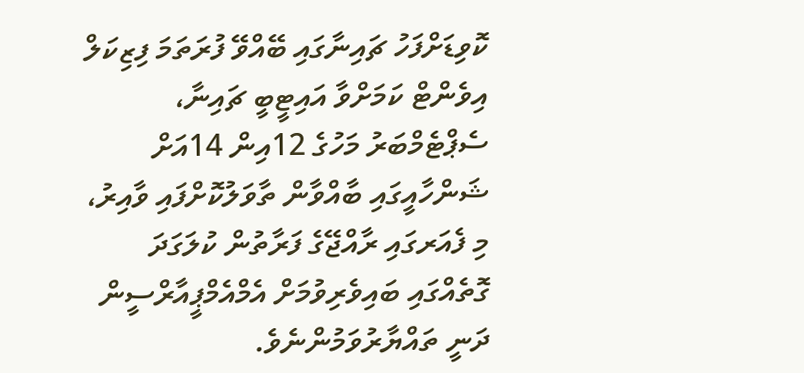ކޮވިޑަށްފަހު ޗައިނާގައި ބޭއްވޭ ފުރަތަމަ ފިޒިކަލް އިވެންޓް ކަމަށްވާ އައިޓީބީ ޗައިނާ، ސެޕްޓެމްބަރު މަހުގެ 12އިން 14އަށް ޝަންހާއީގައި ބާއްވާން ތާވަލުކޮށްފައި ވާއިރު، މި ފެއަރގައި ރާއްޖޭގެ ފަރާތުން ކުލަގަދަ ގޮތެއްގައި ބައިވެރިވުމަށް އެމްއެމްޕީއާރްސީން ދަނީ ތައްޔާރުވަމުންނެވެ.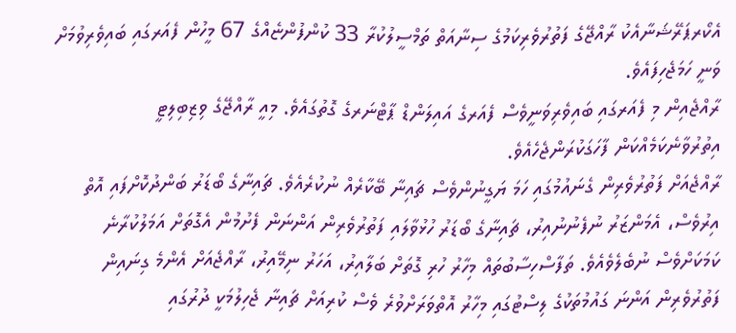އެކޯރޕަރޭޝަނާއެކު ރާއްޖޭގެ ފަތުރުވެރިކަމުގެ ސިނާއަތް ތަމްސީލުކުރާ 33 ކުންފުންޏެއްގެ 67 މީހުން ފެއަރގައި ބައިވެރިވުމަށް ވަނީ ހަމަޖެހިފައެވެ.
ރާއްޖެއިން މި ފެއަރގައި ބައިވެރިވަނީވެސް ފެއަރގެ އައިލަންޑް ޕާޓްނަރގެ ގޮތުގައެވެ. މިއީ ރާއްޖޭގެ ވިޒިބިލިޓީ އިތުރުވާނެކަމެއްކަން ފާހަގަކުރަންޖެހެއެވެ.
ރާއްޖެއަށް ފަތުރުވެރިން ގެނައުމުގައި ހަމަ ޔަގީނުންވެސް ޗައިނާ ބޭކާރެއް ނުކުރެއެވެ. ޗައިނާގެ ބޯޑަރު ބަންދުކޮށްފައި އޮތް އިރުވެސް، އެމަންޒަރު ނުފެނުނުއިރު، ޗައިނާގެ ބޯޑަރު ހުޅުވާލައި ފަތުރުވެރިން އަންނަން ފެށުމުން އެގޮތަށް އަމަލުކުރާނެ ކަމަކަށްވެސް ނުބެލެވެއެވެ. ތަފާސްހިސާބުތައް މިހާރު ހުރި ގޮތަށް ބަލާއިރު، އަހަރު ނިމޭއިރު، ރާއްޖެއަށް އެންމެ ގިނައިން ފަތުރުވެރިން އަންނަ ގައުމުތަކުގެ ލިސްޓުގައި މިހާރު އޮތްވަރަށްވުރެ ވެސް ކުރިއަށް ޗައިނާ ޖެހިލުމަކީ ދުރުގައި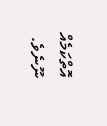އޮތްކަމެއް ނޫނެވެ.